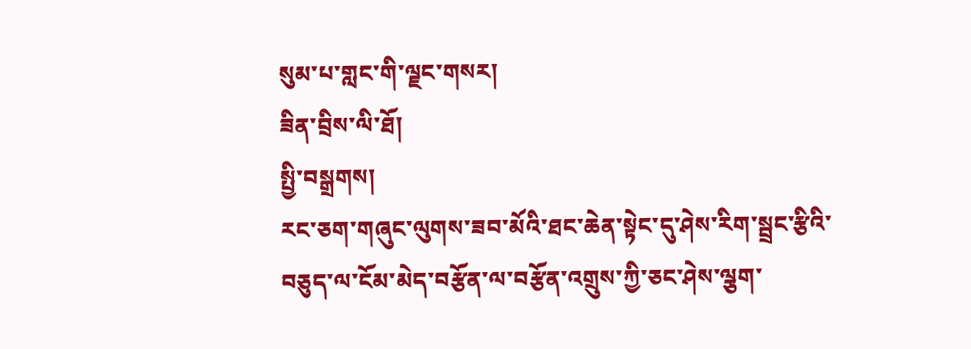སུམ་པ་གླང་གི་ལྗང་གསར།
ཟིན་བྲིས་ལི་ཐོ།
སྤྱི་བསྒྲགས།
རང་ཅག་གཞུང་ལུགས་ཟབ་མོའི་ཐང་ཆེན་སྟེང་དུ་ཤེས་རིག་སྦྲང་རྩིའི་བཅུད་ལ་ངོམ་མེད་བརྩོན་ལ་བརྩོན་འགྲུས་ཀྱི་ཅང་ཤེས་ལྕག་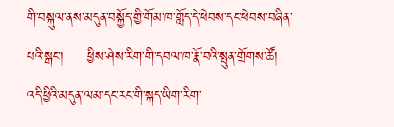གི་བསྐུལ་ནས་མདུན་བསྐྱོད་གྱི་གོམ་ཁ་གློད་དེ་ཕེབས་དང་ཕེབས་བཞིན་པའི་སྒང་།     ཕྱིས་ཤེས་རིག་གི་དབལ་ཁ་རྣོ་བའི་སྤུན་གྲོགས་ཚོ།   འདི་ཕྱིའི་མདུན་ལམ་དང་རང་གི་སྐད་ཡིག་རིག་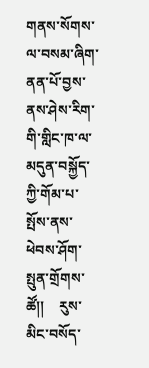གནས་སོགས་ལ་བསམ་ཞིག་ནན་པོ་བྱས་ནས་ཤེས་རིག་གི་གླིང་ཁ་ལ་མདུན་བསྐྱོད་ཀྱི་གོམ་པ་སྤོས་ནས་ཕེབས་ཤོག་སྤུན་གྲོགས་ཚོ།།    རུས་མིང་བསོད་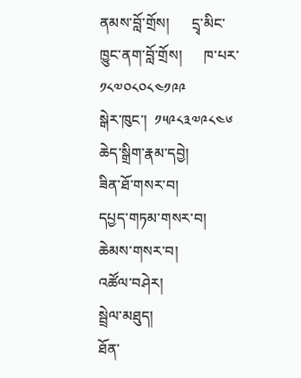ནམས་བློ་གྲོས།      དྲྭ་མིང་ཁྱུང་ནག་བློ་གྲོས།      ཁ་པར་ ༡༨༧༠༨༠༨༤༡༩༩
སྒེར་ཁུང་།  ༡༥༩༨༣༧༩༨༤༦
ཆེད་སྒྲིག་རྣམ་དབྱེ།
ཟིན་ཐོ་གསར་བ།
དཔྱད་གཏམ་གསར་བ།
ཆེམས་གསར་བ།
འཚོལ་བཤེར།
སྦྲེལ་མཐུད།
ཐོན་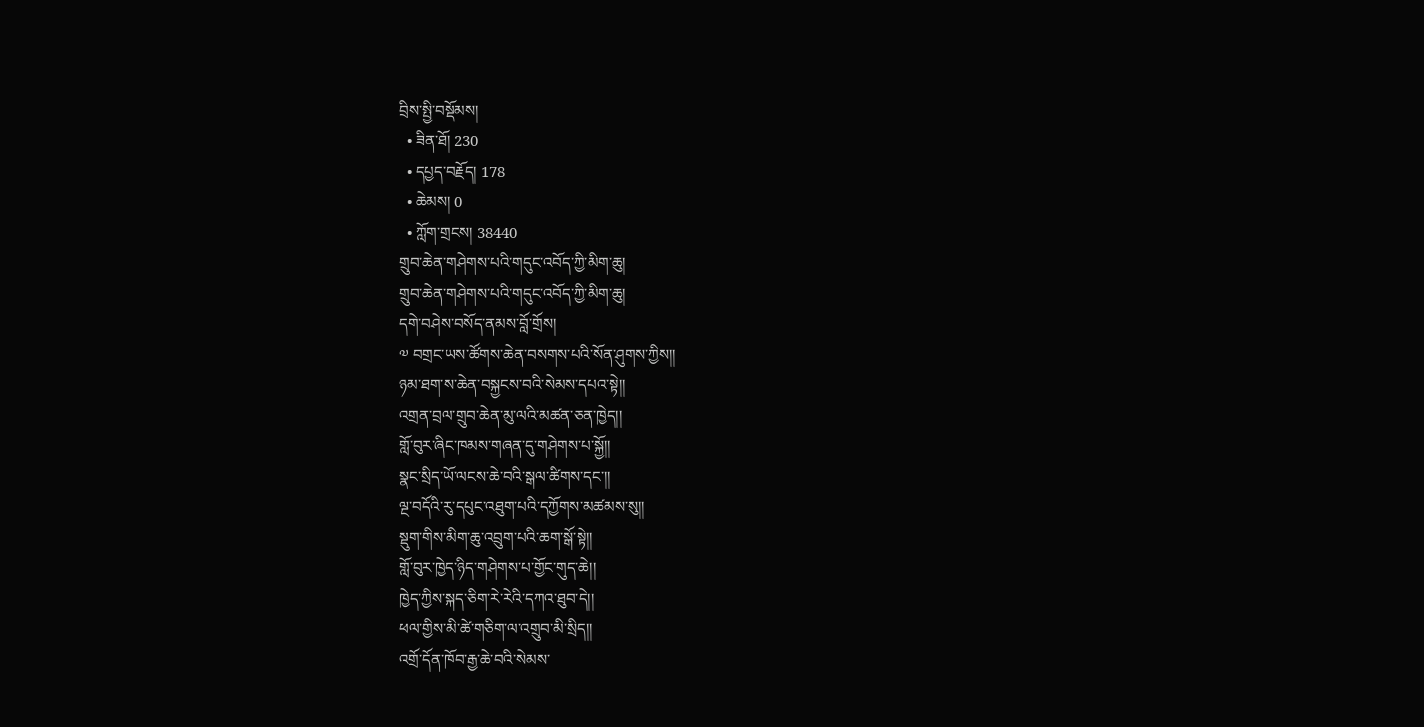བྲིས་སྤྱི་བསྡོམས།
  • ཟིན་ཐོ། 230
  • དཔྱད་བརྗོད། 178
  • ཆེམས། 0
  • ཀློག་གྲངས། 38440
གྲུབ་ཆེན་གཤེགས་པའི་གདུང་འབོད་ཀྱི་མིག་ཆུ།
གྲུབ་ཆེན་གཤེགས་པའི་གདུང་འབོད་ཀྱི་མིག་ཆུ།
དགེ་བཤེས་བསོད་ནམས་བློ་གྲོས།
༧ བགྲང་ཡས་ཚོགས་ཆེན་བསགས་པའི་སོན་ཤུགས་ཀྱིས།།
ཉམ་ཐག་ས་ཆེན་བསྐྱངས་བའི་སེམས་དཔའ་སྟེ།།
འགྲན་བྲལ་གྲུབ་ཆེན་མུ་ལའི་མཚན་ཅན་ཁྱེད།།
གློ་བུར་ཞིང་ཁམས་གཞན་དུ་གཤེགས་པ་སྐྱོ།།
སྣང་སྲིད་ཡོ་ལངས་ཆེ་བའི་སྒལ་ཚིགས་དང་།།
ལྔ་བདོའི་རུ་དཔུང་འཐུག་པའི་དཀྱོགས་མཚམས་སུ།།
སྡུག་གིས་མིག་ཆུ་འབྲུག་པའི་ཆག་སྒོ་སྟེ།།
གློ་བུར་ཁྱེད་ཉིད་གཤེགས་པ་གྱོང་གུད་ཆེ།།
ཁྱེད་ཀྱིས་སྐད་ཅིག་རེ་རེའི་དཀའ་ཐུབ་དེ།།
ཕལ་གྱིས་མི་ཚེ་གཅིག་ལ་འགྲུབ་མི་སྲིད།།
འགྲོ་དོན་ཁོབ་རྒྱ་ཆེ་བའི་སེམས་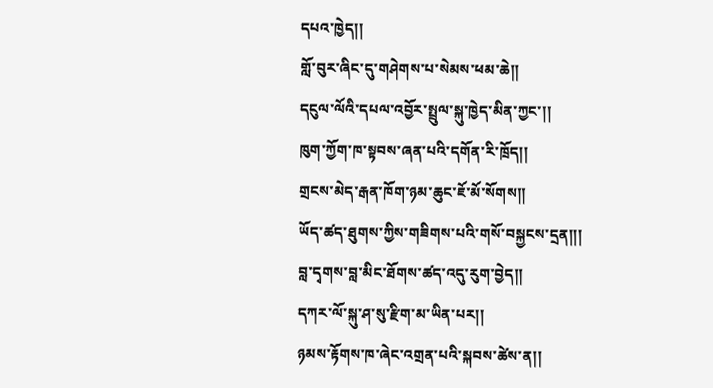དཔའ་ཁྱེད།།
གློ་བུར་ཞིང་དུ་གཤེགས་པ་སེམས་ཕམ་ཆེ།།
དངུལ་ལོའི་དཔལ་འབྱོར་སྤྲུལ་སྐུ་ཁྱེད་མིན་ཀྱང་།།
ཁུག་ཀྱོག་ཁ་སྟབས་ཞན་པའི་དགོན་རི་ཁྲོད།།
གྲངས་མེད་རྒན་ཁོག་ཉམ་ཆུང་ཇོ་མོ་སོགས།།
ཡོད་ཚད་ཐུགས་ཀྱིས་གཟིགས་པའི་གསོ་བསྐྱངས་དྲན།།།
བླ་དྭགས་བླ་མིང་ཐོགས་ཚད་འདུ་རུག་བྱེད།།
དཀར་ལོ་སྐུ་ཤ་སུ་རྫིག་མ་ཡིན་པར།།
ཉམས་རྟོགས་ཁ་ཞེང་འགྲན་པའི་སྐབས་ཚེས་ན།།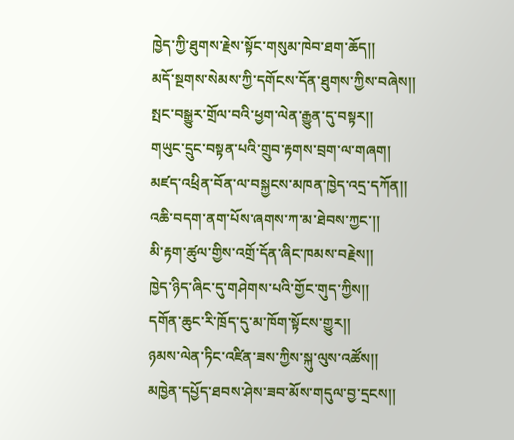ཁྱེད་ཀྱི་ཐུགས་རྗེས་སྟོང་གསུམ་ཁེབ་ཐག་ཆོད།།
མདོ་སྔགས་སེམས་ཀྱི་དགོངས་དོན་ཐུགས་ཀྱིས་བཞེས།།
སྤང་བསྒྱུར་གྲོལ་བའི་ཕྱག་ལེན་རྒྱུན་དུ་བསྟར།།
གཡུང་དྲུང་བསྟན་པའི་གྲུབ་རྟགས་བྲག་ལ་གཞག།
མཛད་འཕྲིན་བོན་ལ་བསྐྱངས་མཁན་ཁྱེད་འདྲ་དཀོན།།
འཆི་བདག་ནག་པོས་ཞགས་ཀ་མ་ཐེབས་ཀྱང་།།
མི་རྟག་ཚུལ་གྱིས་འགྲོ་དོན་ཞིང་ཁམས་བརྗེས།།
ཁྱེད་ཉིད་ཞིང་དུ་གཤེགས་པའི་གྱོང་གུད་ཀྱིས།།
དགོན་ཆུང་རི་ཁྲོད་དུ་མ་ཁོག་སྟོངས་གྱུར།།
ཉམས་ལེན་ཏིང་འཛིན་ཟས་ཀྱིས་སྐུ་ལུས་འཚོས།།
མཁྱེན་དཔྱོད་ཐབས་ཤེས་ཟབ་མོས་གདུལ་བྱ་དྲངས།།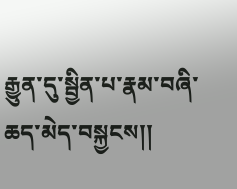རྒྱུན་དུ་སྦྱིན་པ་རྣམ་བཞི་ཆད་མེད་བསྐྱངས།།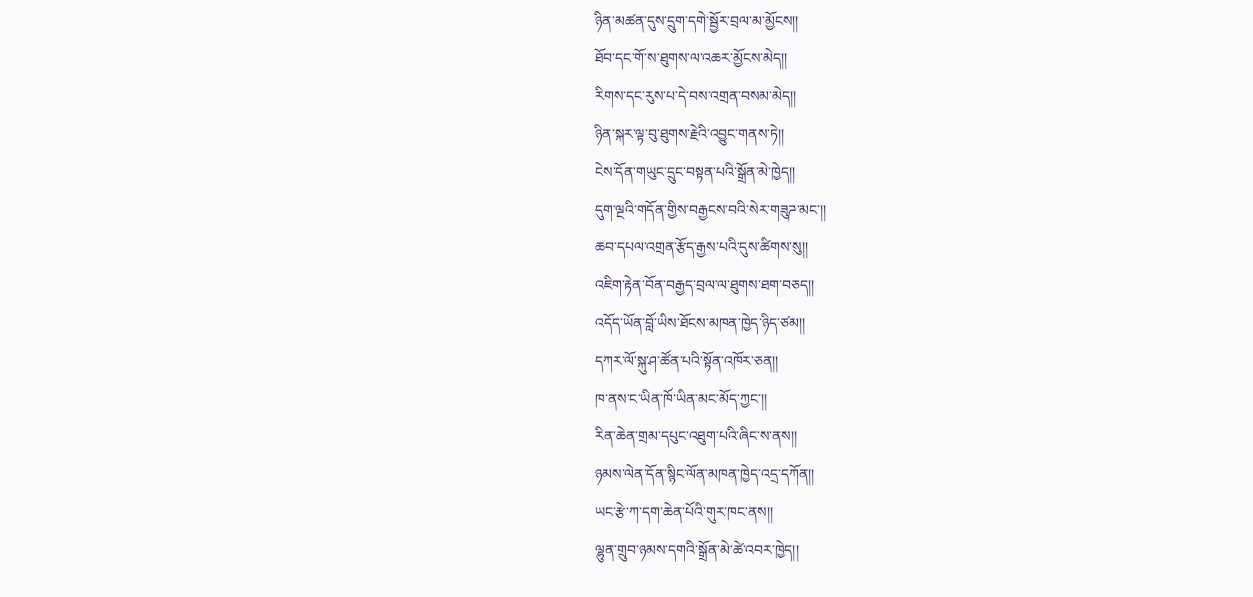ཉིན་མཚན་དུས་དྲུག་དགེ་སྦྱོར་བྲལ་མ་མྱོངས།།
ཐོབ་དང་གོ་ས་ཐུགས་ལ་འཆར་མྱོངས་མེད།།
རིགས་དང་རུས་པ་དེ་བས་འགྲན་བསམ་མེད།།
ཉིན་སྐར་ལྟ་བུ་ཐུགས་རྗེའི་འབྱུང་གནས་ཏེ།།
ངེས་དོན་གཡུང་དྲུང་བསྟན་པའི་སྒྲོན་མེ་ཁྱེད།།
དུག་ལྔའི་གདོན་གྱིས་བརྒྱངས་བའི་སེར་གཟུཌ་མང་།།
ཆབ་དཔལ་འགྲན་རྩོད་རྒྱས་པའི་དུས་ཚིགས་སུ།།
འཇིག་རྟེན་བོན་བརྒྱད་བྲལ་ལ་ཐུགས་ཐག་བཅད།།
འདོད་ཡོན་བློ་ཡིས་ཐོངས་མཁན་ཁྱེད་ཉིད་ཙམ།།
དཀར་ལོ་སྐུ་ཤ་ཚོན་པའི་སྟོན་འཁོར་ཅན།།
ཁ་ནས་ང་ཡིན་ཁོ་ཡིན་མང་མོད་ཀྱང་།།
རིན་ཆེན་གྲམ་དཔུང་འཐུག་པའི་ཞིང་ས་ནས།།
ཉམས་ལེན་དོན་སྙིང་ལོན་མཁན་ཁྱེད་འདྲ་དཀོན།།
ཡང་རྩེ་ཀ་དག་ཆེན་པོའི་གུར་ཁང་ནས།།
ལྷུན་གྲུབ་ཉམས་དགའི་སྒྲོན་མེ་ཚེ་འབར་ཁྱེད།།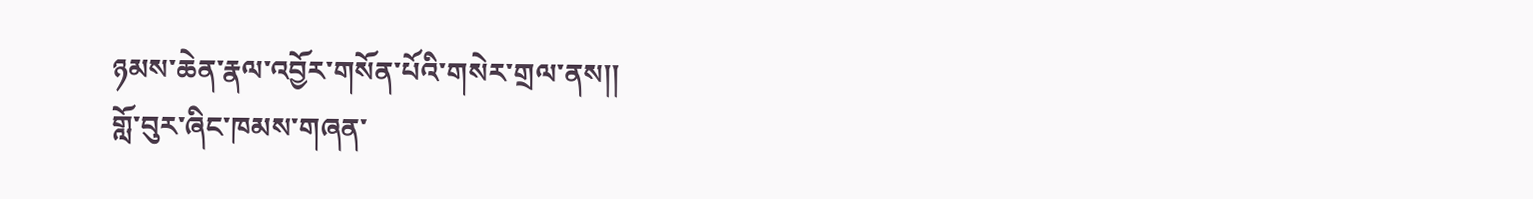ཉམས་ཆེན་རྣལ་འབྱོར་གསོན་པོའི་གསེར་གྲལ་ནས།།
གློ་བུར་ཞིང་ཁམས་གཞན་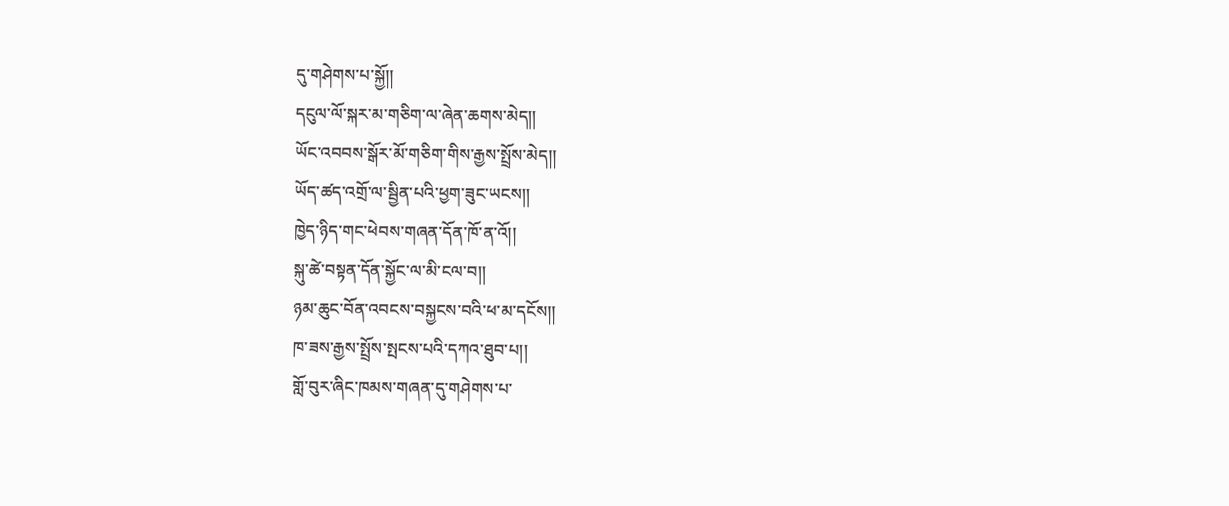དུ་གཤེགས་པ་སྐྱོ།།
དངུལ་ལོ་སྐར་མ་གཅིག་ལ་ཞེན་ཆགས་མེད།།
ཡོང་འབབས་སྒོར་མོ་གཅིག་གིས་རྒྱས་སྤྲོས་མེད།།
ཡོད་ཚད་འགྲོ་ལ་སྦྱིན་པའི་ཕྱག་ཟུང་ཡངས།།
ཁྱེད་ཉིད་གང་ཕེབས་གཞན་དོན་ཁོ་ན་འོ།།
སྐུ་ཚེ་བསྟན་དོན་སྐྱོང་ལ་མི་ངལ་བ།།
ཉམ་ཆུང་བོན་འབངས་བསྐྱངས་བའི་ཕ་མ་དངོས།།
ཁ་ཟས་རྒྱས་སྤྲོས་སྤངས་པའི་དཀའ་ཐུབ་པ།།
གློ་བུར་ཞིང་ཁམས་གཞན་དུ་གཤེགས་པ་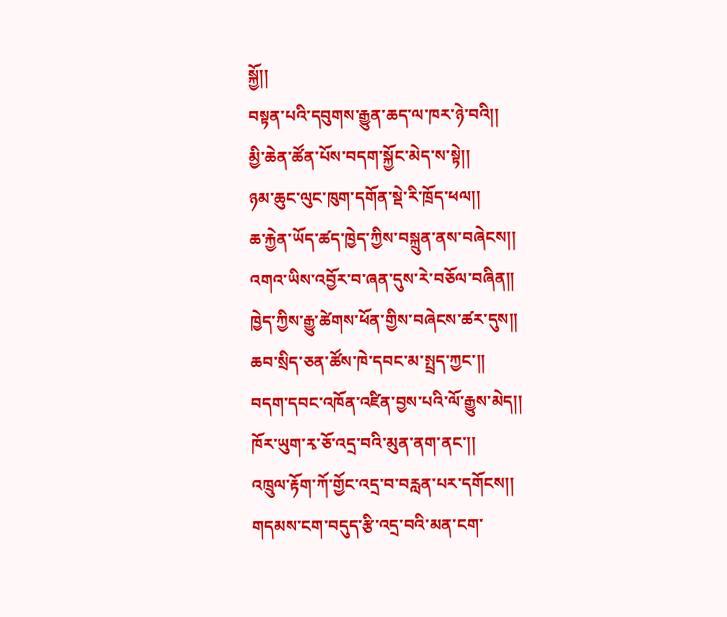སྐྱོ།།
བསྟན་པའི་དབུགས་རྒྱུན་ཆད་ལ་ཁར་ཉེ་བའི།།
མྱི་ཆེན་ཚོན་པོས་བདག་སྐྱོང་མེད་ས་སྟེ།།
ཉམ་ཆུང་ལུང་ཁུག་དགོན་སྡེ་རི་ཁྲོད་ཕལ།།
ཆ་རྐྱེན་ཡོད་ཚད་ཁྱེད་ཀྱིས་བསྐྲུན་ནས་བཞེངས།།
འགའ་ཡིས་འབྱོར་བ་ཞན་དུས་རེ་བཅོལ་བཞིན།།
ཁྱེད་ཀྱིས་རྒྱུ་ཚེགས་ཕོན་གྱིས་བཞེངས་ཚར་དུས།།
ཆབ་སྲིད་ཅན་ཚོས་ཁེ་དབང་མ་སྤྲད་ཀྱང་།།
བདག་དབང་འཁོན་འཛིན་བྱས་པའི་ལོ་རྒྱུས་མེད།།
ཁོར་ཡུག་རྭ་ཅོ་འདྲ་བའི་མུན་ནག་ནང་།།
འཁྲུལ་རྟོག་ཀོ་གྱོང་འདྲ་བ་བརླན་པར་དགོངས།།
གདམས་ངག་བདུད་རྩི་འདྲ་བའི་མན་ངག་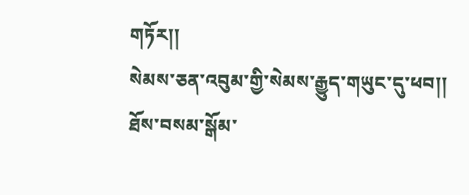གཏོར།།
སེམས་ཅན་འབུམ་གྱི་སེམས་རྒྱུད་གཡུང་དུ་ཕབ།།
ཐོས་བསམ་སྒོམ་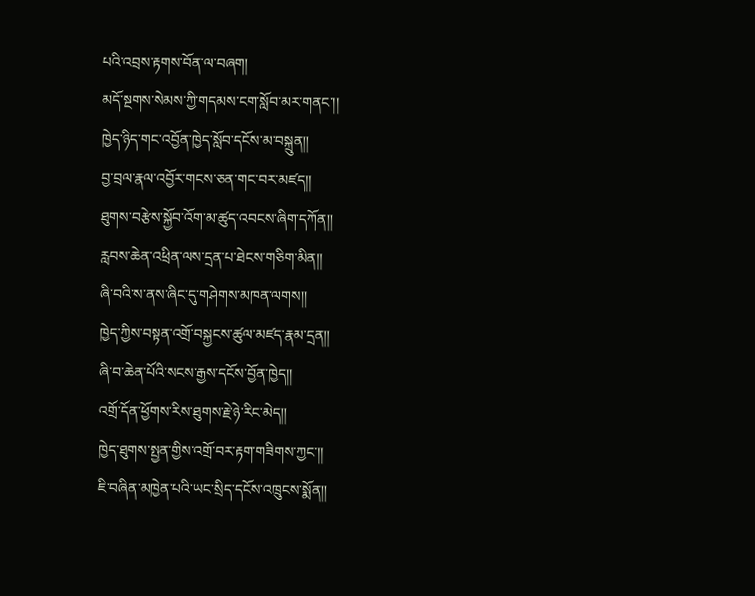པའི་འབྲས་རྟགས་བོན་ལ་བཞག།
མདོ་སྔགས་སེམས་ཀྱི་གདམས་ངག་སློབ་མར་གནང་།།
ཁྱེད་ཉིད་གང་འབྱོན་ཁྱེད་སློབ་དངོས་མ་བསྐྲུན།།
བྱ་བྲལ་རྣལ་འབྱོར་གངས་ཅན་གང་བར་མཛད།།
ཐུགས་བརྩེས་སྐྱོབ་འོག་མ་ཚུད་འབངས་ཞིག་དཀོན།།
རླབས་ཆེན་འཕྲིན་ལས་དྲན་པ་ཐེངས་གཅིག་མིན།།
ཞི་བའི་ས་ནས་ཞིང་དུ་གཤེགས་མཁན་ལགས།།
ཁྱེད་ཀྱིས་བསྟན་འགྲོ་བསྐྱངས་ཚུལ་མཛད་རྣམ་དྲན།།
ཞི་བ་ཆེན་པོའི་སངས་རྒྱས་དངོས་བྱོན་ཁྱེད།།
འགྲོ་དོན་ཕྱོགས་རིས་ཐུགས་རྗེ་ཉེ་རིང་མེད།།
ཁྱེད་ཐུགས་སྤྱན་གྱིས་འགྲོ་བར་རྟག་གཟིགས་ཀྱང་།།
ཇི་བཞིན་མཁྱེན་པའི་ཡང་སྲིད་དངོས་འཁྲུངས་སྨོན།།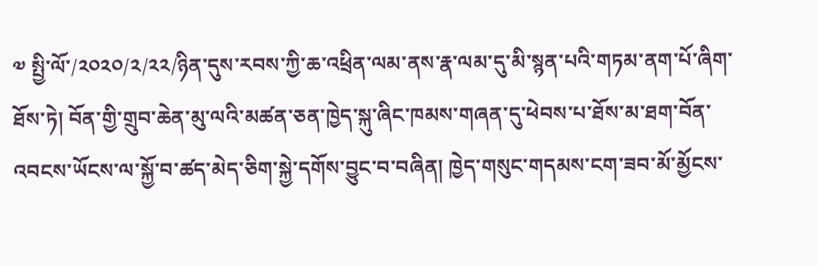༧ སྤྱི་ལོ་/༢༠༢༠/༢/༢༢/ཉིན་དུས་རབས་ཀྱི་ཆ་འཕྲིན་ལམ་ནས་རྣ་ལམ་དུ་མི་སྙན་པའི་གཏམ་ནག་པོ་ཞིག་ཐོས་ཏེ། བོན་གྱི་གྲུབ་ཆེན་མུ་ལའི་མཚན་ཅན་ཁྱེད་སྐུ་ཞིང་ཁམས་གཞན་དུ་ཕེབས་པ་ཐོས་མ་ཐག་བོན་འབངས་ཡོངས་ལ་སྐྱོ་བ་ཚད་མེད་ཅིག་སྐྱེ་དགོས་བྱུང་བ་བཞིན། ཁྱེད་གསུང་གདམས་ངག་ཟབ་མོ་མྱོངས་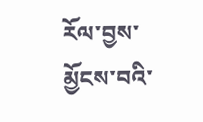རོལ་བྱས་མྱོངས་བའི་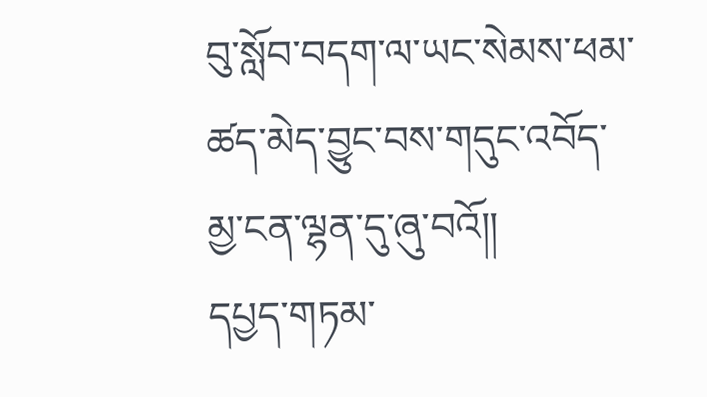བུ་སློབ་བདག་ལ་ཡང་སེམས་ཕམ་ཚད་མེད་བྱུང་བས་གདུང་འབོད་མྱ་ངན་ལྷན་དུ་ཞུ་བའོ།།
དཔྱད་གཏམ་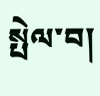སྤེལ་བ།